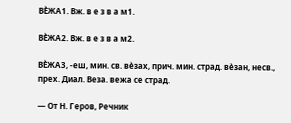ВЀЖА1. Вж. в е з в а м1.

ВЀЖА2. Вж. в е з в а м2.

ВЀЖА3, -еш, мин. св. вèзах, прич. мин. страд. вèзан, несв., прех. Диал. Веза. вежа се страд.

— От Н. Геров, Речник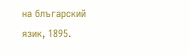на блъгарский язик, 1895.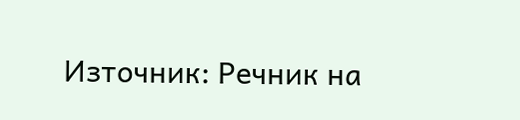Източник: Речник на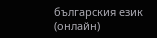българския език (онлайн)